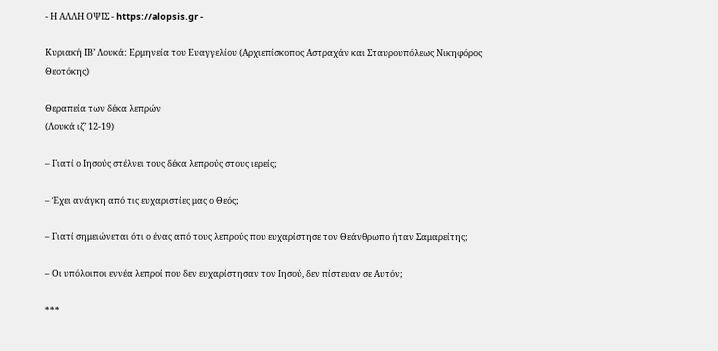- Η ΑΛΛΗ ΟΨΙΣ - https://alopsis.gr -

Κυριακή ΙΒ’ Λουκά: Ερμηνεία του Ευαγγελίου (Αρχιεπίσκοπος Αστραχάν και Σταυρουπόλεως Νικηφόρος Θεοτόκης)

Θεραπεία των δέκα λεπρών
(Λουκά ιζ’ 12-19)

– Γιατί ο Ιησούς στέλνει τους δέκα λεπρούς στους ιερείς;

– Έχει ανάγκη από τις ευχαριστίες μας ο Θεός;

– Γιατί σημειώνεται ότι ο ένας από τους λεπρούς που ευχαρίστησε τον Θεάνθρωπο ήταν Σαμαρείτης;

– Οι υπόλοιποι εννέα λεπροί που δεν ευχαρίστησαν τον Ιησού, δεν πίστευαν σε Αυτόν;

***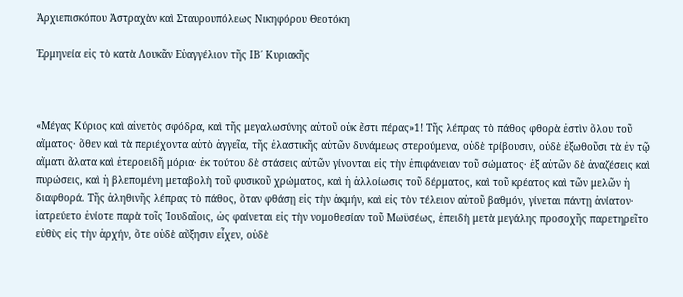Ἀρχιεπισκόπου Ἀστραχὰν καὶ Σταυρουπόλεως Νικηφόρου Θεοτόκη

Ἑρμηνεία εἰς τὸ κατὰ Λουκᾶν Εὐαγγέλιον τῆς ΙΒ΄ Κυριακῆς



«Μέγας Κύριος καὶ αἰνετὸς σφόδρα, καὶ τῆς μεγαλωσύνης αὐτοῦ οὐκ ἔστι πέρας»1! Τῆς λέπρας τὸ πάθος φθορὰ ἐστὶν ὅλου τοῦ αἵματος· ὅθεν καὶ τὰ περιέχοντα αὐτὸ ἀγγεῖα, τῆς ἐλαστικῆς αὐτῶν δυνάμεως στερούμενα, οὐδὲ τρίβουσιν, οὐδὲ ἐξωθοῦσι τὰ ἐν τῷ αἵματι ἄλατα καὶ ἐτεροειδῆ μόρια· ἐκ τούτου δὲ στάσεις αὐτῶν γίνονται εἰς τὴν ἐπιφάνειαν τοῦ σώματος· ἐξ αὐτῶν δὲ ἀναζέσεις καὶ πυρώσεις, καὶ ἡ βλεπομένη μεταβολὴ τοῦ φυσικοῦ χρώματος, καὶ ἡ ἀλλοίωσις τοῦ δέρματος, καὶ τοῦ κρέατος καὶ τῶν μελῶν ἡ διαφθορά. Τῆς ἀληθινῆς λέπρας τὸ πάθος, ὅταν φθάσῃ εἰς τὴν ἀκμήν, καὶ εἰς τὸν τέλειον αὐτοῦ βαθμόν, γίνεται πάντῃ ἀνίατον· ἰατρεύετο ἐνίοτε παρὰ τοῖς Ἰουδαῖοις, ὡς φαίνεται εἰς τὴν νομοθεσίαν τοῦ Μωϋσέως, ἐπειδὴ μετὰ μεγάλης προσοχῆς παρετηρεῖτο εὐθὺς εἰς τὴν ἀρχήν, ὅτε οὐδὲ αὔξησιν εἶχεν, οὐδὲ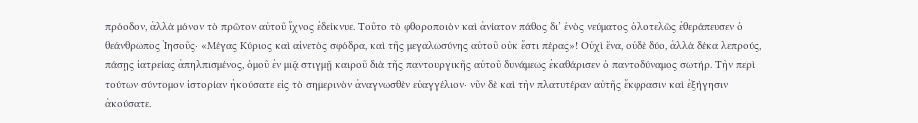πρόοδον, ἀλλὰ μόνον τὸ πρῶτον αὐτοῦ ἴχνος ἐδείκνυε. Τοῦτο τὸ φθοροποιὸν καὶ ἀνίατον πάθος δι’ ἑνὸς νεύματος ὁλοτελῶς ἐθεράπευσεν ὁ θεάνθρωπος Ἰησοῦς· «Μέγας Κύριος καὶ αἰνετὸς σφόδρα, καὶ τῆς μεγαλωσύνης αὐτοῦ οὐκ ἔστι πέρας»! Οὐχὶ ἕνα, οὐδὲ δύο, ἀλλὰ δέκα λεπρούς, πάσῃς ἰατρείας ἀπηλπισμένος, ὁμοῦ ἐν μιᾷ στιγμῇ καιροῦ διὰ τῆς παντουργικῆς αὐτοῦ δυνάμεως ἐκαθάρισεν ὁ παντοδύναμος σωτήρ. Τὴν περὶ τούτων σύντομον ἱστορίαν ἠκούσατε εἰς τὸ σημερινὸν ἀναγνωσθὲν εὐαγγέλιον· νῦν δὲ καὶ τὴν πλατυτέραν αὐτῆς ἔκφρασιν καὶ ἐξήγησιν ἀκούσατε.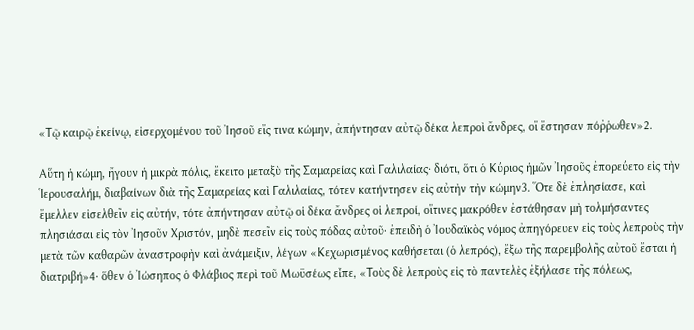«Τῷ καιρῷ ἐκείνῳ, εἰσερχομένου τοῦ Ἰησοῦ εἴς τινα κώμην, ἀπήντησαν αὐτῷ δέκα λεπροὶ ἄνδρες, οἵ ἔστησαν πόῤῥωθεν»2.

Αὕτη ἡ κώμη, ἤγουν ἡ μικρὰ πόλις, ἔκειτο μεταξὺ τῆς Σαμαρείας καὶ Γαλιλαίας· διότι, ὅτι ὁ Κύριος ἡμῶν Ἰησοῦς ἐπορεύετο εἰς τὴν Ἱερουσαλήμ, διαβαίνων διὰ τῆς Σαμαρείας καὶ Γαλιλαίας, τότεν κατήντησεν εἰς αὐτὴν τὴν κώμην3. Ὅτε δὲ ἐπλησίασε, καὶ ἔμελλεν εἰσελθεῖν εἰς αὐτήν, τότε ἀπήντησαν αὐτῷ οἱ δέκα ἄνδρες οἱ λεπροί, οἵτινες μακρόθεν ἐστάθησαν μὴ τολμήσαντες πλησιάσαι εἰς τὸν Ἰησοῦν Χριστόν, μηδὲ πεσεῖν εἰς τοὺς πόδας αὐτοῦ· ἐπειδὴ ὁ Ἰουδαϊκὸς νόμος ἀπηγόρευεν εἰς τοὺς λεπροὺς τὴν μετὰ τῶν καθαρῶν ἀναστροφὴν καὶ ἀνάμειξιν, λέγων «Κεχωρισμένος καθήσεται (ὁ λεπρός), ἔξω τῆς παρεμβολῆς αὐτοῦ ἔσται ἡ διατριβή»4· ὅθεν ὁ Ἰώσηπος ὁ Φλάβιος περὶ τοῦ Μωϋσέως εἶπε, «Τοὺς δὲ λεπροὺς εἰς τὸ παντελὲς ἐξήλασε τῆς πόλεως,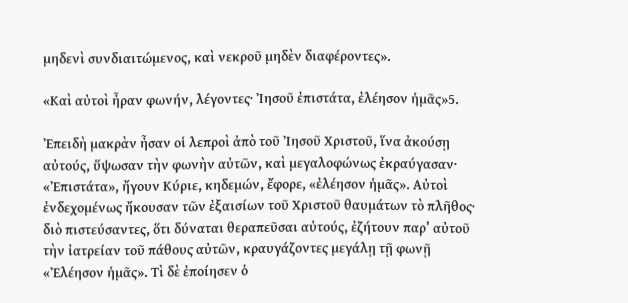μηδενὶ συνδιαιτώμενος, καὶ νεκροῦ μηδὲν διαφέροντες».

«Καὶ αὐτοὶ ἦραν φωνήν, λέγοντες· Ἰησοῦ ἐπιστάτα, ἐλέησον ἡμᾶς»5.

Ἐπειδὴ μακρὰν ἦσαν οἱ λεπροὶ ἀπὸ τοῦ Ἰησοῦ Χριστοῦ, ἵνα ἀκούσῃ αὐτούς, ὕψωσαν τὴν φωνὴν αὐτῶν, καὶ μεγαλοφώνως ἐκραύγασαν· «Ἐπιστάτα», ἤγουν Κύριε, κηδεμών, ἔφορε, «ἐλέησον ἡμᾶς». Αὐτοὶ ἐνδεχομένως ἤκουσαν τῶν ἐξαισίων τοῦ Χριστοῦ θαυμάτων τὸ πλῆθος· διὸ πιστεύσαντες, ὅτι δύναται θεραπεῦσαι αὐτούς, ἐζήτουν παρ’ αὐτοῦ τὴν ἰατρείαν τοῦ πάθους αὐτῶν, κραυγάζοντες μεγάλῃ τῇ φωνῇ «Ἐλέησον ἡμᾶς». Τὶ δὲ ἐποίησεν ὁ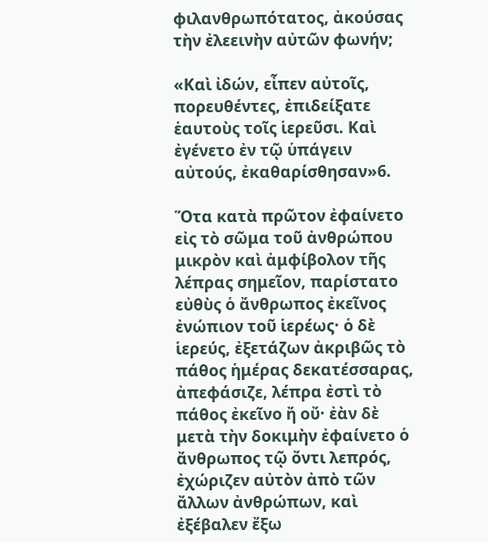φιλανθρωπότατος, ἀκούσας τὴν ἐλεεινὴν αὐτῶν φωνήν;

«Καὶ ἰδών, εἶπεν αὐτοῖς, πορευθέντες, ἐπιδείξατε ἑαυτοὺς τοῖς ἱερεῦσι. Καὶ ἐγένετο ἐν τῷ ὑπάγειν αὐτούς, ἐκαθαρίσθησαν»6.

Ὅτα κατὰ πρῶτον ἐφαίνετο εἰς τὸ σῶμα τοῦ ἀνθρώπου μικρὸν καὶ ἀμφίβολον τῆς λέπρας σημεῖον, παρίστατο εὐθὺς ὁ ἄνθρωπος ἐκεῖνος ἐνώπιον τοῦ ἱερέως· ὁ δὲ ἱερεύς, ἐξετάζων ἀκριβῶς τὸ πάθος ἡμέρας δεκατέσσαρας, ἀπεφάσιζε, λέπρα ἐστὶ τὸ πάθος ἐκεῖνο ἤ οὔ· ἐὰν δὲ μετὰ τὴν δοκιμὴν ἐφαίνετο ὁ ἄνθρωπος τῷ ὄντι λεπρός, ἐχώριζεν αὐτὸν ἀπὸ τῶν ἄλλων ἀνθρώπων, καὶ ἐξέβαλεν ἔξω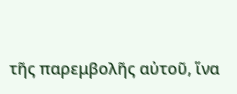τῆς παρεμβολῆς αὐτοῦ, ἵνα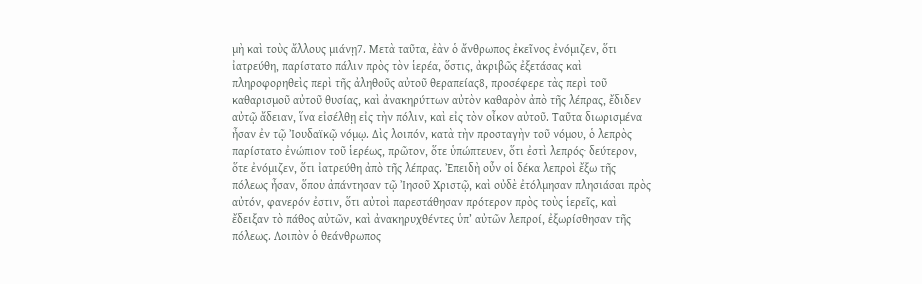μὴ καὶ τοὺς ἄλλους μιάνῃ7. Μετὰ ταῦτα, ἐὰν ὁ ἄνθρωπος ἐκεῖνος ἐνόμιζεν, ὅτι ἰατρεύθη, παρίστατο πάλιν πρὸς τὸν ἱερέα, ὅστις, ἀκριβῶς ἐξετάσας καὶ πληροφορηθεὶς περὶ τῆς ἀληθοῦς αὐτοῦ θεραπείας8, προσέφερε τὰς περὶ τοῦ καθαρισμοῦ αὐτοῦ θυσίας, καὶ ἀνακηρύττων αὐτὸν καθαρὸν ἀπὸ τῆς λέπρας, ἔδιδεν αὐτῷ ἄδειαν, ἵνα εἰσέλθῃ εἰς τὴν πόλιν, καὶ εἰς τὸν οἶκον αὐτοῦ. Ταῦτα διωρισμένα ἦσαν ἐν τῷ Ἰουδαϊκῷ νόμῳ. Δὶς λοιπόν, κατὰ τὴν προσταγὴν τοῦ νόμου, ὁ λεπρὸς παρίστατο ἐνώπιον τοῦ ἱερέως, πρῶτον, ὅτε ὑπώπτευεν, ὅτι ἐστὶ λεπρός· δεύτερον, ὅτε ἐνόμιζεν, ὅτι ἰατρεύθη ἀπὸ τῆς λέπρας. Ἐπειδὴ οὖν οἱ δέκα λεπροὶ ἔξω τῆς πόλεως ἦσαν, ὅπου ἀπάντησαν τῷ Ἰησοῦ Χριστῷ, καὶ οὐδὲ ἐτόλμησαν πλησιάσαι πρὸς αὐτόν, φανερόν ἐστιν, ὅτι αὐτοὶ παρεστάθησαν πρότερον πρὸς τοὺς ἱερεῖς, καὶ ἔδειξαν τὸ πάθος αὐτῶν, καὶ ἀνακηρυχθέντες ὑπ’ αὐτῶν λεπροί, ἐξωρίσθησαν τῆς πόλεως. Λοιπὸν ὁ θεάνθρωπος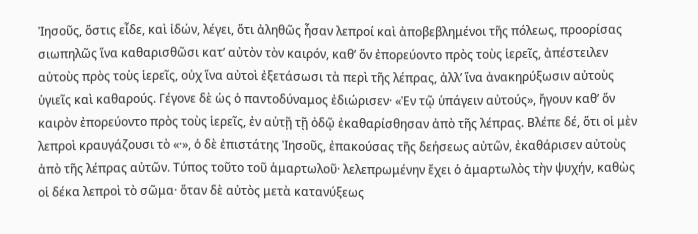Ἰησοῦς, ὅστις εἶδε, καὶ ἰδών, λέγει, ὅτι ἀληθῶς ἦσαν λεπροί καὶ ἀποβεβλημένοι τῆς πόλεως, προορίσας σιωπηλῶς ἵνα καθαρισθῶσι κατ’ αὐτὸν τὸν καιρόν, καθ’ ὅν ἐπορεύοντο πρὸς τοὺς ἱερεῖς, ἀπέστειλεν αὐτοὺς πρὸς τοὺς ἱερεῖς, οὐχ ἵνα αὐτοὶ ἐξετάσωσι τὰ περὶ τῆς λέπρας, ἀλλ’ ἵνα ἀνακηρύξωσιν αὐτοὺς ὑγιεῖς καὶ καθαρούς. Γέγονε δὲ ὡς ὁ παντοδύναμος ἐδιώρισεν· «Ἐν τῷ ὑπάγειν αὐτούς», ἤγουν καθ’ ὅν καιρὸν ἐπορεύοντο πρὸς τοὺς ἱερεῖς, ἐν αὐτῇ τῇ ὀδῷ ἐκαθαρίσθησαν ἀπὸ τῆς λέπρας. Βλέπε δέ, ὅτι οἱ μὲν λεπροὶ κραυγάζουσι τὸ «·», ὁ δὲ ἐπιστάτης Ἰησοῦς, ἐπακούσας τῆς δεήσεως αὐτῶν, ἐκαθάρισεν αὐτοὺς ἀπὸ τῆς λέπρας αὐτῶν. Τύπος τοῦτο τοῦ ἁμαρτωλοῦ· λελεπρωμένην ἔχει ὁ ἁμαρτωλὸς τὴν ψυχήν, καθὼς οἱ δέκα λεπροὶ τὸ σῶμα· ὅταν δὲ αὐτὸς μετὰ κατανύξεως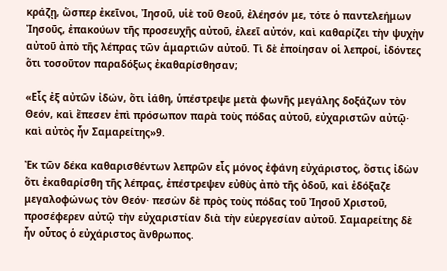κράζῃ, ὥσπερ ἐκεῖνοι, Ἰησοῦ, υἱὲ τοῦ Θεοῦ, ἐλέησόν με, τότε ὁ παντελεήμων Ἰησοῦς, ἐπακούων τῆς προσευχῆς αὐτοῦ, ἐλεεῖ αὐτόν, καὶ καθαρίζει τὴν ψυχὴν αὐτοῦ ἀπὸ τῆς λέπρας τῶν ἁμαρτιῶν αὐτοῦ. Τὶ δὲ ἐποίησαν οἱ λεπροί, ἰδόντες ὅτι τοσοῦτον παραδόξως ἐκαθαρίσθησαν;

«Εἶς ἐξ αὐτῶν ἰδών, ὅτι ἰάθη, ὑπέστρεψε μετὰ φωνῆς μεγάλης δοξάζων τὸν Θεόν, καὶ ἔπεσεν ἐπὶ πρόσωπον παρὰ τοὺς πόδας αὐτοῦ, εὐχαριστῶν αὐτῷ· καὶ αὐτὸς ἦν Σαμαρείτης»9.

Ἐκ τῶν δέκα καθαρισθέντων λεπρῶν εἶς μόνος ἐφάνη εὐχάριστος, ὅστις ἰδὼν ὅτι ἐκαθαρίσθη τῆς λέπρας, ἐπέστρεψεν εὐθὺς ἀπὸ τῆς ὀδοῦ, καὶ ἐδόξαζε μεγαλοφώνως τὸν Θεόν· πεσὼν δὲ πρὸς τοὺς πόδας τοῦ Ἰησοῦ Χριστοῦ, προσέφερεν αὐτῷ τὴν εὐχαριστίαν διὰ τὴν εὐεργεσίαν αὐτοῦ. Σαμαρείτης δὲ ἦν οὖτος ὁ εὐχάριστος ἄνθρωπος.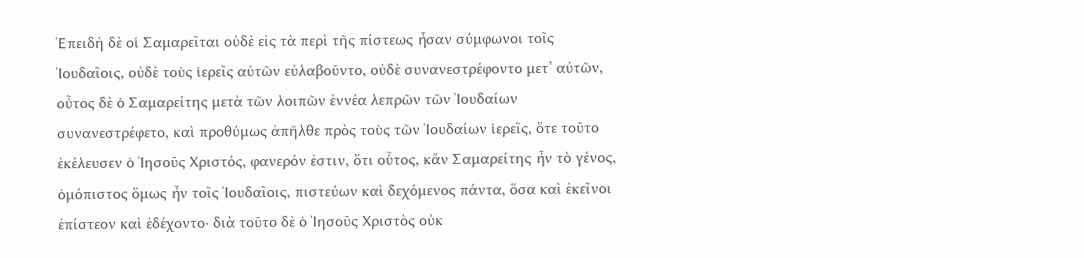Ἐπειδὴ δὲ οἱ Σαμαρεῖται οὐδὲ εἰς τὰ περὶ τῆς πίστεως ἦσαν σύμφωνοι τοῖς Ἰουδαῖοις, οὐδὲ τοὺς ἱερεῖς αὐτῶν εὐλαβοῦντο, οὐδὲ συνανεστρέφοντο μετ’ αὐτῶν, οὖτος δὲ ὁ Σαμαρείτης μετὰ τῶν λοιπῶν ἑννέα λεπρῶν τῶν Ἰουδαίων συνανεστρέφετο, καὶ προθύμως ἀπῆλθε πρὸς τοὺς τῶν Ἰουδαίων ἱερεῖς, ὅτε τοῦτο ἐκέλευσεν ὁ Ἰησοῦς Χριστός, φανερόν ἐστιν, ὅτι οὗτος, κἄν Σαμαρείτης ἦν τὸ γένος, ὁμόπιστος ὅμως ἦν τοῖς Ἰουδαῖοις, πιστεύων καὶ δεχόμενος πάντα, ὅσα καὶ ἐκεῖνοι ἐπίστεον καὶ ἐδέχοντο· διὰ τοῦτο δὲ ὁ Ἰησοῦς Χριστὸς οὐκ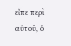εἶπε περὶ αὐτοῦ, ὁ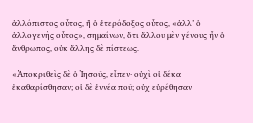ἀλλόπιστος οὖτος, ἤ ὁ ἑτερόδοξος οὗτος, «ἀλλ’ ὁ ἀλλογενὴς οὗτος», σημαίνων, ὅτι ἄλλου μὲν γένους ἦν ὁ ἄνθρωπος, οὐκ ἄλλης δὲ πίστεως.

«Ἀποκριθεὶς δὲ ὁ Ἰησοῦς, εἶπεν· οὐχὶ οἱ δέκα ἐκαθαρίσθησαν; οἱ δὲ ἑννέα ποῦ; οὐχ εὑρέθησαν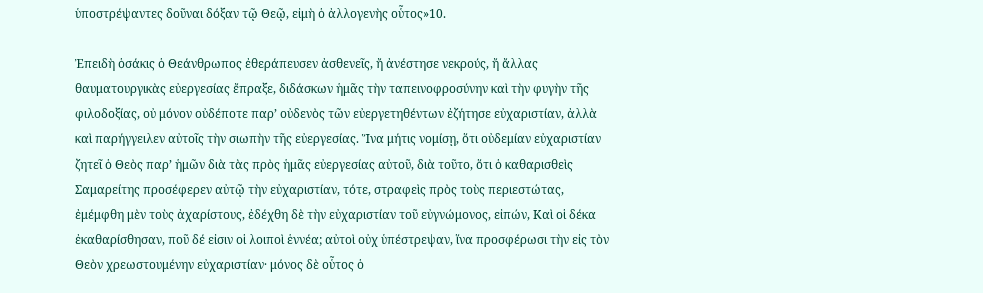ὑποστρέψαντες δοῦναι δόξαν τῷ Θεῷ, εἰμὴ ὁ ἀλλογενὴς οὗτος»10.

Ἐπειδὴ ὁσάκις ὁ Θεάνθρωπος ἐθεράπευσεν ἀσθενεῖς, ἤ ἀνέστησε νεκρούς, ἤ ἄλλας θαυματουργικὰς εὐεργεσίας ἔπραξε, διδάσκων ἡμᾶς τὴν ταπεινοφροσύνην καὶ τὴν φυγὴν τῆς φιλοδοξίας, οὐ μόνον οὐδέποτε παρ’ οὐδενὸς τῶν εὐεργετηθέντων ἐζήτησε εὐχαριστίαν, ἀλλὰ καὶ παρήγγειλεν αὐτοῖς τὴν σιωπὴν τῆς εὐεργεσίας. Ἵνα μήτις νομίσῃ, ὅτι οὐδεμίαν εὐχαριστίαν ζητεῖ ὁ Θεὸς παρ’ ἡμῶν διὰ τὰς πρὸς ἡμᾶς εὐεργεσίας αὐτοῦ, διὰ τοῦτο, ὅτι ὁ καθαρισθεὶς Σαμαρείτης προσέφερεν αὐτῷ τὴν εὐχαριστίαν, τότε, στραφεὶς πρὸς τοὺς περιεστώτας, ἐμέμφθη μὲν τοὺς ἀχαρίστους, ἐδέχθη δὲ τὴν εὐχαριστίαν τοῦ εὐγνώμονος, εἰπών, Καὶ οἱ δέκα ἐκαθαρίσθησαν, ποῦ δέ εἰσιν οἱ λοιποὶ ἑννέα; αὐτοὶ οὐχ ὑπέστρεψαν, ἵνα προσφέρωσι τὴν εἰς τὸν Θεὸν χρεωστουμένην εὐχαριστίαν· μόνος δὲ οὗτος ὁ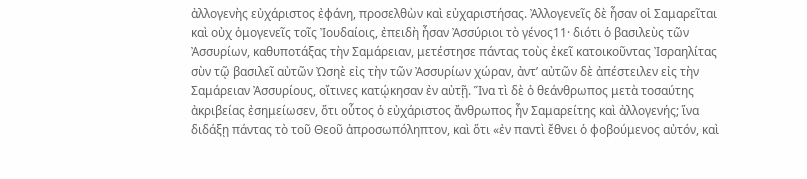ἀλλογενὴς εὐχάριστος ἐφάνη, προσελθὼν καὶ εὐχαριστήσας. Ἀλλογενεῖς δὲ ἦσαν οἱ Σαμαρεῖται καὶ οὐχ ὁμογενεῖς τοῖς Ἰουδαίοις, ἐπειδὴ ἦσαν Ἀσσύριοι τὸ γένος11· διότι ὁ βασιλεὺς τῶν Ἀσσυρίων, καθυποτάξας τὴν Σαμάρειαν, μετέστησε πάντας τοὺς ἐκεῖ κατοικοῦντας Ἰσραηλίτας σὺν τῷ βασιλεῖ αὐτῶν Ὠσηὲ εἰς τὴν τῶν Ἀσσυρίων χώραν, ἀντ’ αὐτῶν δὲ ἀπέστειλεν εἰς τὴν Σαμάρειαν Ἀσσυρίους, οἴτινες κατῴκησαν ἐν αὐτῇ. Ἵνα τὶ δὲ ὁ θεάνθρωπος μετὰ τοσαύτης ἀκριβείας ἐσημείωσεν, ὅτι οὗτος ὁ εὐχάριστος ἄνθρωπος ἦν Σαμαρείτης καὶ ἀλλογενής; ἵνα διδάξῃ πάντας τὸ τοῦ Θεοῦ ἀπροσωπόληπτον, καὶ ὅτι «ἐν παντὶ ἔθνει ὁ φοβούμενος αὐτόν, καὶ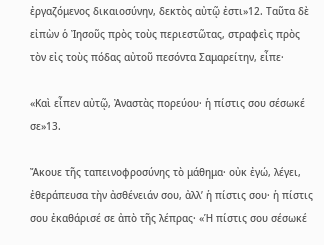ἐργαζόμενος δικαιοσύνην, δεκτὸς αὐτῷ ἐστι»12. Ταῦτα δὲ εἰπὼν ὁ Ἰησοῦς πρὸς τοὺς περιεστῶτας, στραφεὶς πρὸς τὸν εἰς τοὺς πόδας αὐτοῦ πεσόντα Σαμαρείτην, εἶπε·

«Καὶ εἶπεν αὐτῷ, Ἀναστὰς πορεύου· ἡ πίστις σου σέσωκέ σε»13.

Ἄκουε τῆς ταπεινοφροσύνης τὸ μάθημα· οὐκ ἐγώ, λέγει, ἐθεράπευσα τὴν ἀσθένειάν σου, ἀλλ’ ἡ πίστις σου· ἡ πίστις σου ἐκαθάρισέ σε ἀπὸ τῆς λέπρας· «Ἡ πίστις σου σέσωκέ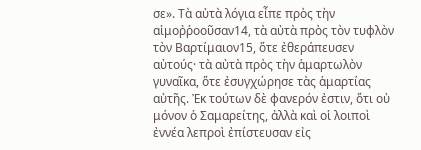σε». Τὰ αὐτὰ λόγια εἶπε πρὸς τὴν αἱμοῤῥοοῦσαν14, τὰ αὐτὰ πρὸς τὸν τυφλὸν τὸν Βαρτίμαιον15, ὅτε ἐθεράπευσεν αὐτούς· τὰ αὐτὰ πρὸς τὴν ἁμαρτωλὸν γυναῖκα, ὅτε ἐσυγχώρησε τὰς ἁμαρτίας αὐτῆς. Ἐκ τούτων δὲ φανερόν ἐστιν, ὅτι οὐ μόνον ὁ Σαμαρείτης, ἀλλὰ καὶ οἱ λοιποὶ ἐννέα λεπροὶ ἐπίστευσαν εἰς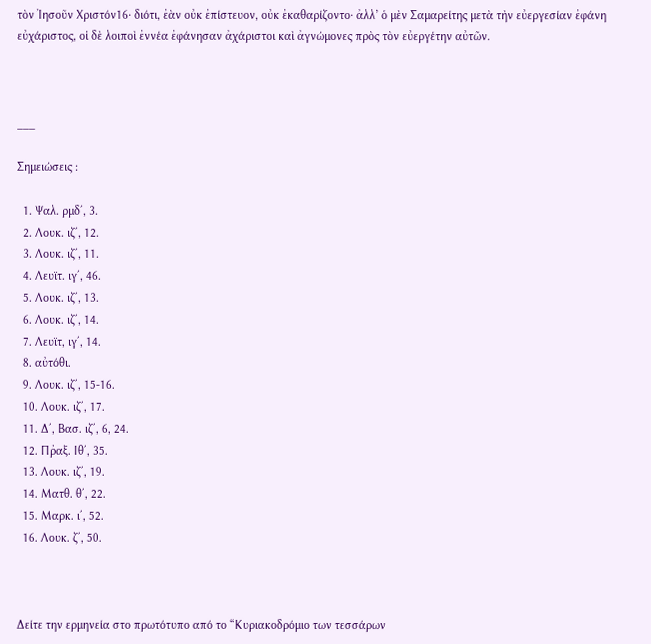τὸν Ἰησοῦν Χριστόν16· διότι, ἐὰν οὐκ ἐπίστευον, οὐκ ἐκαθαρίζοντο· ἀλλ’ ὁ μὲν Σαμαρείτης μετὰ τὴν εὐεργεσίαν ἐφάνη εὐχάριστος, οἱ δὲ λοιποὶ ἐννέα ἐφάνησαν ἀχάριστοι καὶ ἀγνώμονες πρὸς τὸν εὐεργέτην αὐτῶν.



___

Σημειώσεις :

  1. Ψαλ. ρμδ΄, 3.
  2. Λουκ. ιζ΄, 12.
  3. Λουκ. ιζ΄, 11.
  4. Λευϊτ. ιγ΄, 46.
  5. Λουκ. ιζ΄, 13.
  6. Λουκ. ιζ΄, 14.
  7. Λευϊτ, ιγ΄, 14.
  8. αὐτόθι.
  9. Λουκ. ιζ΄, 15-16.
  10. Λουκ. ιζ΄, 17.
  11. Δ΄, Βασ. ιζ΄, 6, 24.
  12. Πῤαξ. Ιθ΄, 35.
  13. Λουκ. ιζ΄, 19.
  14. Ματθ. θ΄, 22.
  15. Μαρκ. ι΄, 52.
  16. Λουκ. ζ΄, 50.



Δείτε την ερμηνεία στο πρωτότυπο από το “Κυριακοδρόμιο των τεσσάρων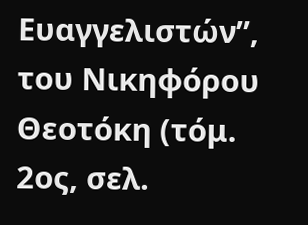Ευαγγελιστών”, του Νικηφόρου Θεοτόκη (τόμ. 2ος, σελ.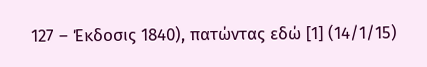127 – Έκδοσις 1840), πατώντας εδώ [1] (14/1/15)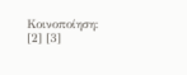Κοινοποίηση:
[2] [3]